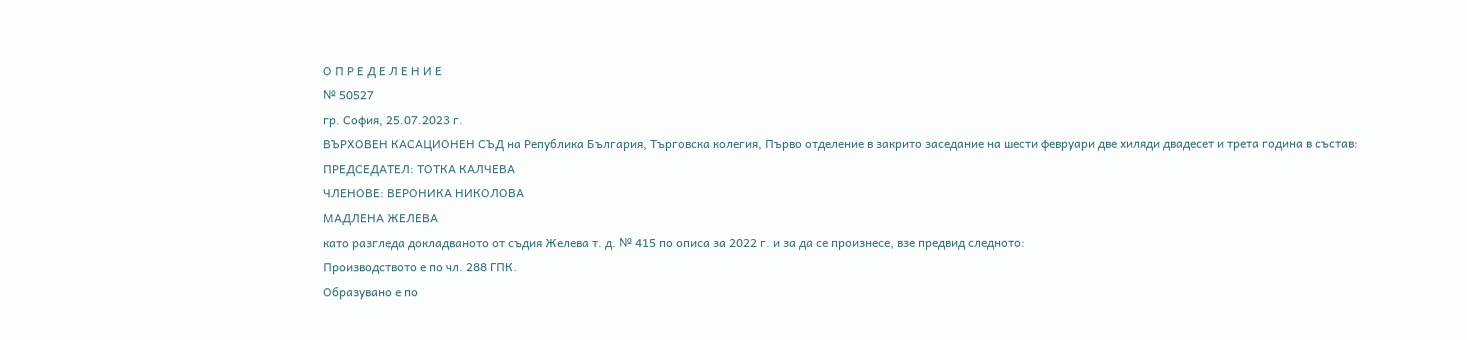О П Р Е Д Е Л Е Н И Е
№ 50527
гр. София, 25.07.2023 г.
ВЪРХОВЕН КАСАЦИОНЕН СЪД на Република България, Търговска колегия, Първо отделение в закрито заседание на шести февруари две хиляди двадесет и трета година в състав:
ПРЕДСЕДАТЕЛ: ТОТКА КАЛЧЕВА
ЧЛЕНОВЕ: ВЕРОНИКА НИКОЛОВА
МАДЛЕНА ЖЕЛЕВА
като разгледа докладваното от съдия Желева т. д. № 415 по описа за 2022 г. и за да се произнесе, взе предвид следното:
Производството е по чл. 288 ГПК.
Образувано е по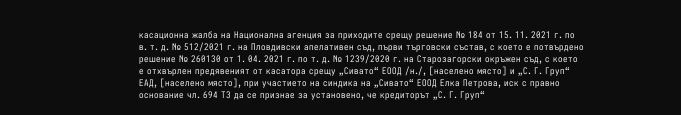касационна жалба на Национална агенция за приходите срещу решение № 184 от 15. 11. 2021 г. по в. т. д. № 512/2021 г. на Пловдивски апелативен съд, първи търговски състав, с което е потвърдено решение № 260130 от 1. 04. 2021 г. по т. д. № 1239/2020 г. на Старозагорски окръжен съд, с което е отхвърлен предявеният от касатора срещу „Сивато“ ЕООД /н./, [населено място] и „С. Г. Груп“ ЕАД, [населено място], при участието на синдика на „Сивато“ ЕООД Елка Петрова, иск с правно основание чл. 694 ТЗ да се признае за установено, че кредиторът „С. Г. Груп“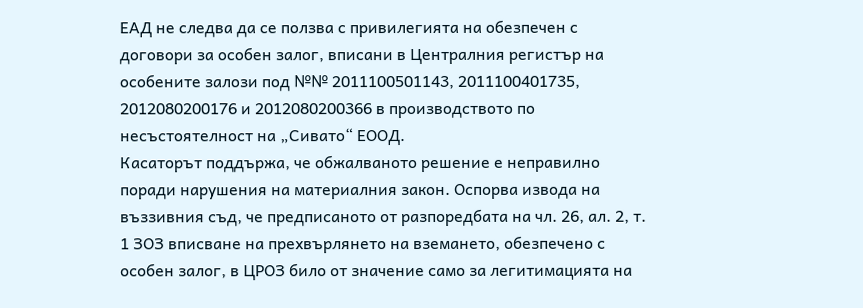ЕАД не следва да се ползва с привилегията на обезпечен с договори за особен залог, вписани в Централния регистър на особените залози под №№ 2011100501143, 2011100401735, 2012080200176 и 2012080200366 в производството по несъстоятелност на „Сивато“ ЕООД.
Касаторът поддържа, че обжалваното решение е неправилно поради нарушения на материалния закон. Оспорва извода на въззивния съд, че предписаното от разпоредбата на чл. 26, ал. 2, т. 1 ЗОЗ вписване на прехвърлянето на вземането, обезпечено с особен залог, в ЦРОЗ било от значение само за легитимацията на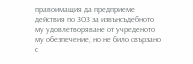правоимащия да предприеме действия по ЗОЗ за извънсъдебното му удовлетворяване от учреденото му обезпечение, но не било свързано с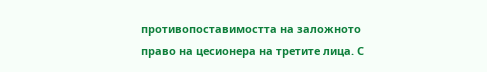противопоставимостта на заложното право на цесионера на третите лица. С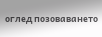оглед позоваването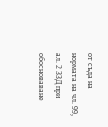от съда на нормата на чл. 99, ал. 2 ЗЗД при обосноваване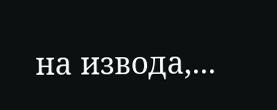на извода,...